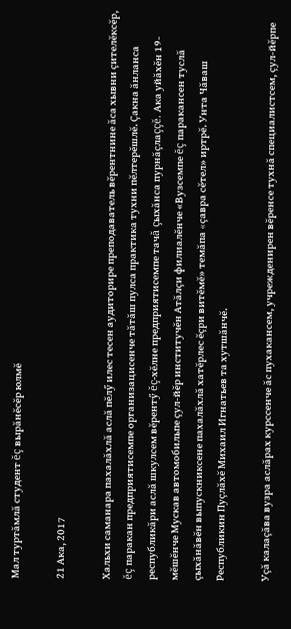Мал туртăмлă студент ĕç вырăнĕсĕр юлмĕ

21 Ака, 2017

Хальхи саманара пахалăхлă аслă пĕлӳ илес тесен аудиторире преподаватель вĕрентнине ăса хывни çителĕксĕр, ĕç паракан предприятисемпе организацисенче тăтăш пулса практика тухни пĕлтерĕшлĕ. Çакна ăнланса республикăри аслă шкулсем вĕрентӳ ĕç-хĕлне предприятисемпе тачă çыхăнса пурнăçлаççĕ. Ака уйăхĕн 19-мĕшĕнче Мускав автомобильпе çул-йĕр институчĕн Атăлçи филиалĕнче «Вузсемпе ĕç паракансен туслă çыхăнăвĕн выпускниксене пахалăхлă хатĕрлес ĕçри витĕмĕ» темăпа «çавра сĕтел» иртрĕ. Унта Чăваш Республикин Пуçлăхĕ Михаил Игнатьев та хутшăнчĕ.

Уçă калаçăва вузра аслăрах курссенче ăс пухакансем, учрежденирен вĕренсе тухнă специалистсем, çул-йĕрпе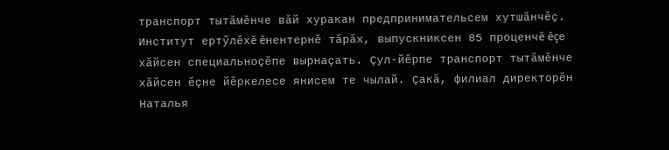транспорт тытăмĕнче вăй хуракан предпринимательсем хутшăнчĕç. Институт ертӳлĕхĕ ĕнентернĕ тăрăх, выпускниксен 85 проценчĕ ĕçе хăйсен специальноçĕпе вырнаçать. Çул-йĕрпе транспорт тытăмĕнче хăйсен ĕçне йĕркелесе янисем те чылай. Çакă, филиал директорĕн Наталья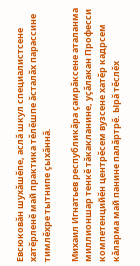Евсюковăн шухăшĕпе, аслă шкул специалистсене хатĕрленĕ май практика тĕлĕшпе ăсталăх парассине тимлĕхре тытнипе çыхăннă.

Михаил Игнатьев республикăра çамрăксене аталанма миллионшар тенкĕ тăкакланине, уçăлакан Професси компетенцийĕн центрĕсем вузсене хатĕр кадрсем кăларма май панине палăртрĕ. Ырă тĕслĕх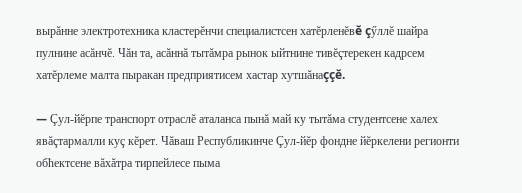вырăнне электротехника кластерĕнчи специалистсен хатĕрленĕвĕ çӳллĕ шайра пулнине асăнчĕ. Чăн та, асăннă тытăмра рынок ыйтнине тивĕçтерекен кадрсем хатĕрлеме малта пыракан предприятисем хастар хутшăнаççĕ.

— Çул-йĕрпе транспорт отраслĕ аталанса пынă май ку тытăма студентсене халех явăçтармалли куç кĕрет. Чăваш Республикинче Çул-йĕр фондне йĕркелени регионти обћектсене вăхăтра тирпейлесе пыма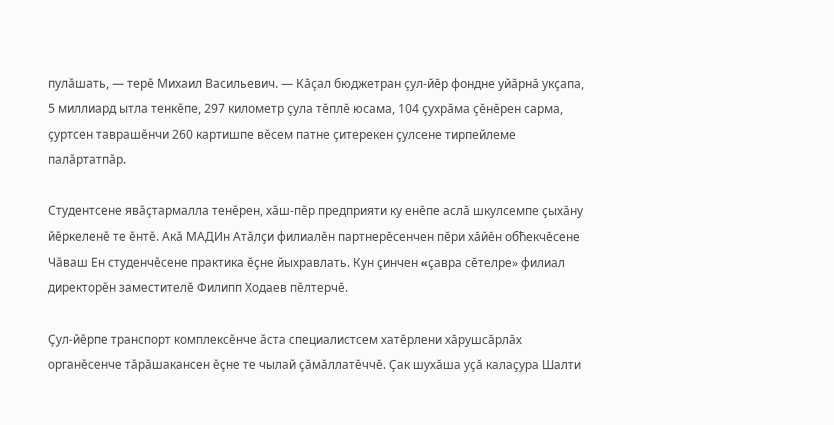пулăшать, — терĕ Михаил Васильевич. — Кăçал бюджетран çул-йĕр фондне уйăрнă укçапа, 5 миллиард ытла тенкĕпе, 297 километр çула тĕплĕ юсама, 104 çухрăма çĕнĕрен сарма, çуртсен таврашĕнчи 260 картишпе вĕсем патне çитерекен çулсене тирпейлеме палăртатпăр.

Студентсене явăçтармалла тенĕрен, хăш-пĕр предприяти ку енĕпе аслă шкулсемпе çыхăну йĕркеленĕ те ĕнтĕ. Акă МАДИн Атăлçи филиалĕн партнерĕсенчен пĕри хăйĕн обћекчĕсене Чăваш Ен студенчĕсене практика ĕçне йыхравлать. Кун çинчен «çавра сĕтелре» филиал директорĕн заместителĕ Филипп Ходаев пĕлтерчĕ.

Çул-йĕрпе транспорт комплексĕнче ăста специалистсем хатĕрлени хăрушсăрлăх органĕсенче тăрăшакансен ĕçне те чылай çăмăллатĕччĕ. Çак шухăша уçă калаçура Шалти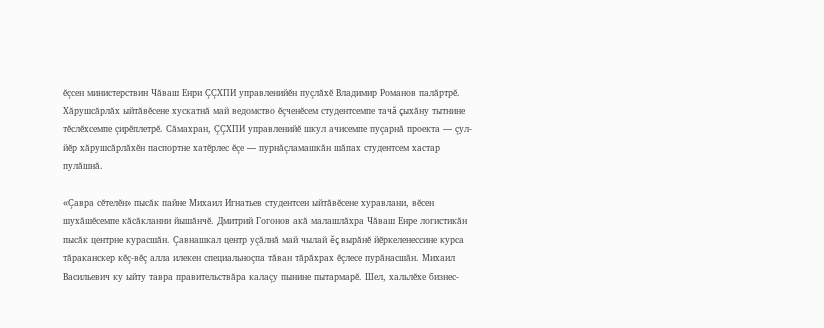ĕçсен министерствин Чăваш Енри ÇÇХПИ управленийĕн пуçлăхĕ Владимир Романов палăртрĕ. Хăрушсăрлăх ыйтăвĕсене хускатнă май ведомство ĕçченĕсем студентсемпе тачă çыхăну тытнине тĕслĕхсемпе çирĕплетрĕ. Сăмахран, ÇÇХПИ управленийĕ шкул ачисемпе пуçарнă проекта — çул-йĕр хăрушсăрлăхĕн паспортне хатĕрлес ĕçе — пурнăçламашкăн шăпах студентсем хастар пулăшнă.

«Çавра сĕтелĕн» пысăк пайне Михаил Игнатьев студентсен ыйтăвĕсене хуравлани, вĕсен шухăшĕсемпе кăсăкланни йышăнчĕ. Дмитрий Гогонов акă малашлăхра Чăваш Енре логистикăн пысăк центрне курасшăн. Çавнашкал центр уçăлнă май чылай ĕç вырăнĕ йĕркеленессине курса тăраканскер кĕç-вĕç алла илекен специальноçпа тăван тăрăхрах ĕçлесе пурăнасшăн. Михаил Васильевич ку ыйту тавра правительствăра калаçу пынине пытармарĕ. Шел, хальлĕхе бизнес-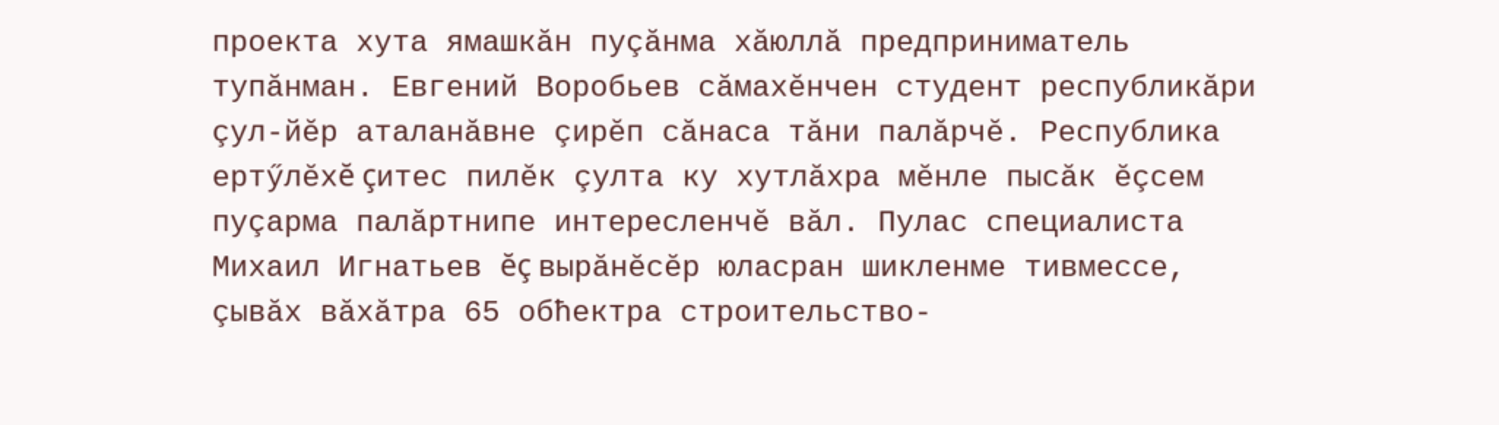проекта хута ямашкăн пуçăнма хăюллă предприниматель тупăнман. Евгений Воробьев сăмахĕнчен студент республикăри çул-йĕр аталанăвне çирĕп сăнаса тăни палăрчĕ. Республика ертӳлĕхĕ çитес пилĕк çулта ку хутлăхра мĕнле пысăк ĕçсем пуçарма палăртнипе интересленчĕ вăл. Пулас специалиста Михаил Игнатьев ĕç вырăнĕсĕр юласран шикленме тивмессе, çывăх вăхăтра 65 обћектра строительство-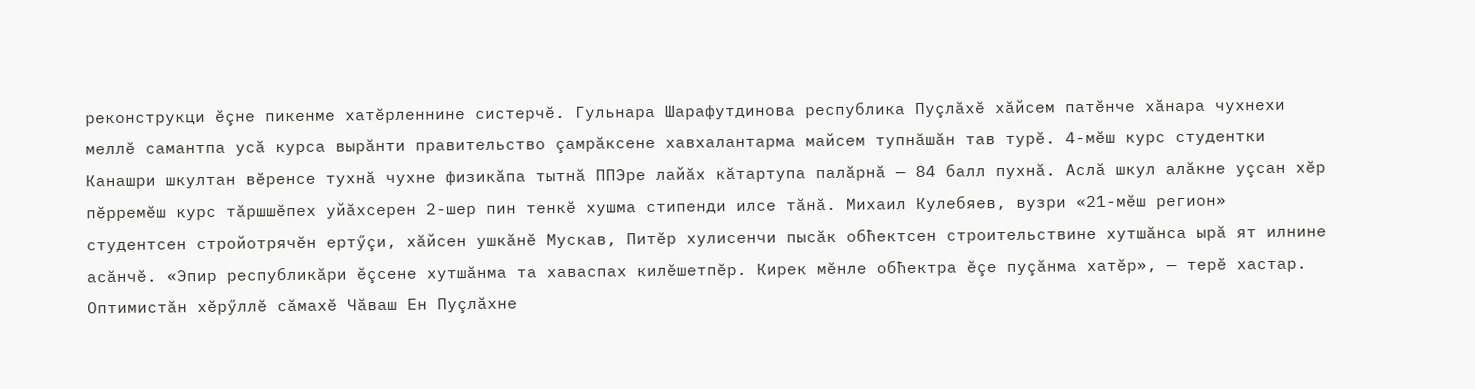реконструкци ĕçне пикенме хатĕрленнине систерчĕ. Гульнара Шарафутдинова республика Пуçлăхĕ хăйсем патĕнче хăнара чухнехи меллĕ самантпа усă курса вырăнти правительство çамрăксене хавхалантарма майсем тупнăшăн тав турĕ. 4-мĕш курс студентки Канашри шкултан вĕренсе тухнă чухне физикăпа тытнă ППЭре лайăх кăтартупа палăрнă — 84 балл пухнă. Аслă шкул алăкне уçсан хĕр пĕрремĕш курс тăршшĕпех уйăхсерен 2-шер пин тенкĕ хушма стипенди илсе тăнă. Михаил Кулебяев, вузри «21-мĕш регион» студентсен стройотрячĕн ертӳçи, хăйсен ушкăнĕ Мускав, Питĕр хулисенчи пысăк обћектсен строительствине хутшăнса ырă ят илнине асăнчĕ. «Эпир республикăри ĕçсене хутшăнма та хаваспах килĕшетпĕр. Кирек мĕнле обћектра ĕçе пуçăнма хатĕр», — терĕ хастар. Оптимистăн хĕрӳллĕ сăмахĕ Чăваш Ен Пуçлăхне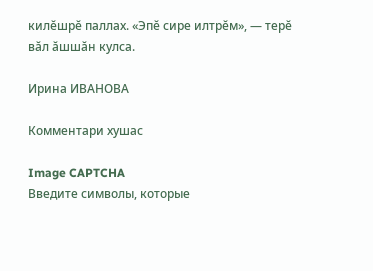килĕшрĕ паллах. «Эпĕ сире илтрĕм», — терĕ вăл ăшшăн кулса.

Ирина ИВАНОВА

Комментари хушас

Image CAPTCHA
Введите символы, которые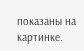показаны на картинке.